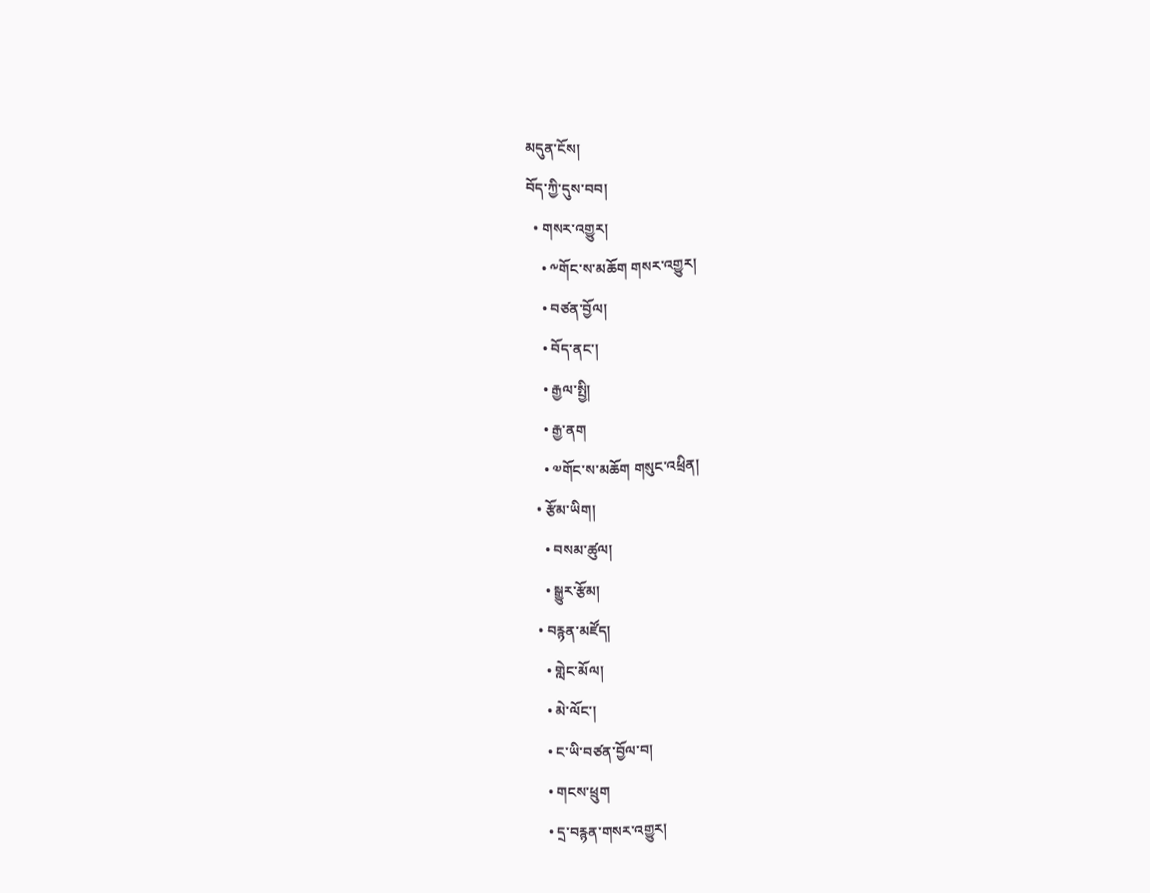མདུན་ངོས།
བོད་ཀྱི་དུས་བབ།
  • གསར་འགྱུར།
    • ༸གོང་ས་མཆོག གསར་འགྱུར།
    • བཙན་བྱོལ།
    • བོད་ནང་།
    • རྒྱལ་སྤྱི།
    • རྒྱ་ནག
    • ༧གོང་ས་མཆོག གསུང་འཕྲིན།
  • རྩོམ་ཡིག།
    • བསམ་ཚུལ།
    • སྒྱུར་རྩོམ།
  • བརྙན་མཛོད།
    • གླེང་མོལ།
    • མེ་ལོང་།
    • ང་ཡི་བཙན་བྱོལ་བ།
    • གངས་ཕྲུག
    • དྲ་བརྙན་གསར་འགྱུར།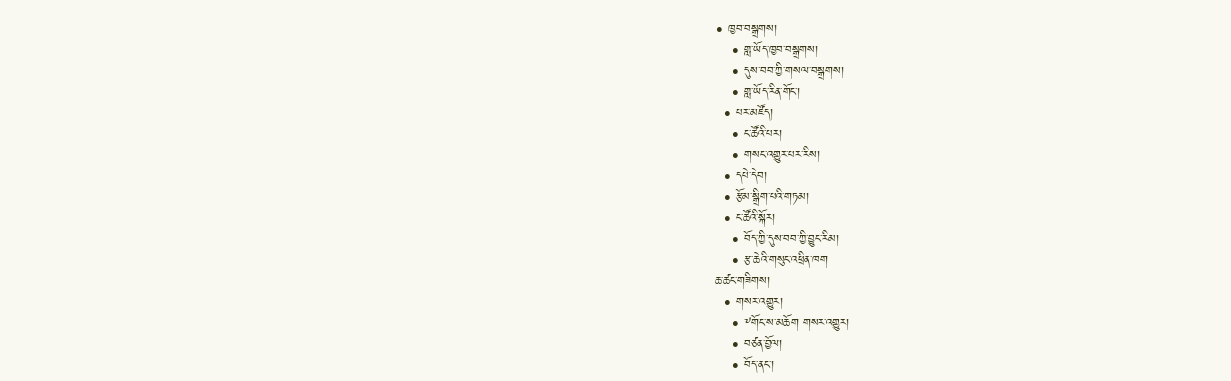• ཁྱབ་བསྒྲགས།
    • གླ་ཡོད་ཁྱབ་བསྒྲགས།
    • དུས་བབ་ཀྱི་གསལ་བསྒྲགས།
    • གླ་ཡོད་རིན་གོང་།
  • པར་མཛོད།
    • ང་ཚོའི་པར།
    • གསང་འགྱུར་པར་རིས།
  • དཔེ་དེབ།
  • རྩོམ་སྒྲིག་པའི་གཏམ།
  • ང་ཚོའི་སྐོར།
    • བོད་ཀྱི་དུས་བབ་ཀྱི་བྱུང་རིམ།
    • རྩ་ཆེའི་གསུང་འཕྲིན་ཁག
ཆ་ཚང་གཟིགས།
  • གསར་འགྱུར།
    • ༸གོང་ས་མཆོག གསར་འགྱུར།
    • བཙན་བྱོལ།
    • བོད་ནང་།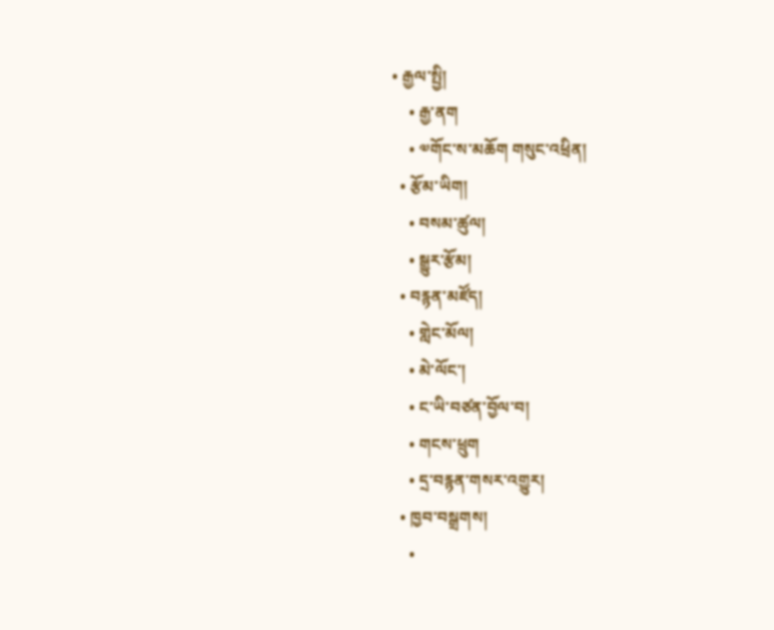• རྒྱལ་སྤྱི།
    • རྒྱ་ནག
    • ༧གོང་ས་མཆོག གསུང་འཕྲིན།
  • རྩོམ་ཡིག།
    • བསམ་ཚུལ།
    • སྒྱུར་རྩོམ།
  • བརྙན་མཛོད།
    • གླེང་མོལ།
    • མེ་ལོང་།
    • ང་ཡི་བཙན་བྱོལ་བ།
    • གངས་ཕྲུག
    • དྲ་བརྙན་གསར་འགྱུར།
  • ཁྱབ་བསྒྲགས།
    •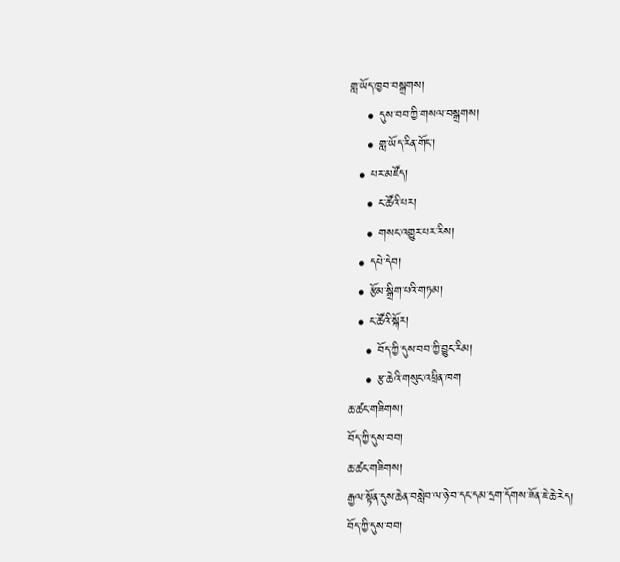གླ་ཡོད་ཁྱབ་བསྒྲགས།
    • དུས་བབ་ཀྱི་གསལ་བསྒྲགས།
    • གླ་ཡོད་རིན་གོང་།
  • པར་མཛོད།
    • ང་ཚོའི་པར།
    • གསང་འགྱུར་པར་རིས།
  • དཔེ་དེབ།
  • རྩོམ་སྒྲིག་པའི་གཏམ།
  • ང་ཚོའི་སྐོར།
    • བོད་ཀྱི་དུས་བབ་ཀྱི་བྱུང་རིམ།
    • རྩ་ཆེའི་གསུང་འཕྲིན་ཁག
ཆ་ཚང་གཟིགས།
བོད་ཀྱི་དུས་བབ།
ཆ་ཚང་གཟིགས།
རྒྱལ་སྟོན་དུས་ཆེན་བསླེབ་ལ་ཉེ་བ་དང་དམ་དྲག་དོགས་ཟོན་ཇེ་ཆེ་རེད།
བོད་ཀྱི་དུས་བབ།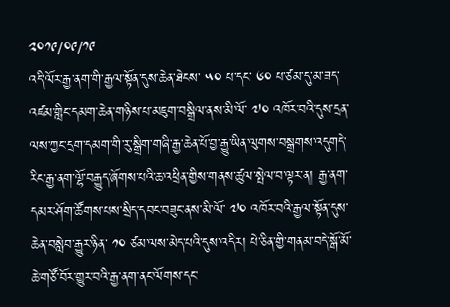༢༠༡༩/༠༩/༡༩
འདི་ལོར་རྒྱ་ནག་གི་རྒྱལ་སྟོན་དུས་ཆེན་ཐེངས་ ༥༠ པ་དང་ ༦༠ པ་ཙམ་དུ་མ་ཟད་འཛམ་གླིང་དམག་ཆེན་གཉིས་པ་མཇུག་བསྒྲིལ་ནས་མི་ལོ་ ༧༠ འཁོར་བའི་དུས་དྲན་ལས་ཀྱང་དྲག་དམག་གི་རུ་སྒྲིག་གཞི་རྒྱ་ཆེན་པོ་བྱ་རྒྱུ་ཡིན་ལུགས་བསྒྲགས་འདུགདེ་རིང་རྒྱ་ནག་ལྷོ་བརྒྱུད་ཞོགས་པའི་ཆ་འཕྲིན་གྱིས་གནས་ཚུལ་སྤེལ་བ་ལྟར་ན། རྒྱ་ནག་དམར་ཤོག་ཚོགས་པས་སྲིད་དབང་བཟུང་ནས་མི་ལོ་ ༧༠ འཁོར་བའི་རྒྱལ་སྟོན་དུས་ཆེན་བསླེབ་རྒྱུར་ཉིན་ ༡༠ ཙམ་ལས་མེད་པའི་དུས་འདིར། པེ་ཅིན་གྱི་གནམ་བདེ་སྒོ་མོ་ཆེ་གཙོ་བོར་གྱུར་བའི་རྒྱ་ནག་ནང་ལོགས་དང་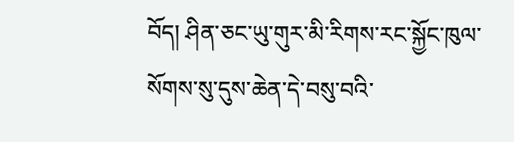བོད། ཤིན་ཅང་ཡུ་གུར་མི་རིགས་རང་སྐྱོང་ཁུལ་སོགས་སུ་དུས་ཆེན་དེ་བསུ་བའི་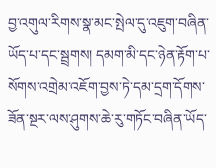བྱ་འགུལ་རིགས་སྣ་མང་སྤེལ་དུ་འཇུག་བཞིན་ཡོད་པ་དང་སྦྲགས། དམག་མི་དང་ཉེན་རྟོག་པ་སོགས་འགྲེམ་འཇོག་བྱས་ཏེ་དམ་དྲག་དོགས་ཟོན་སྔར་ལས་ཤུགས་ཆེ་རུ་གཏོང་བཞིན་ཡོད་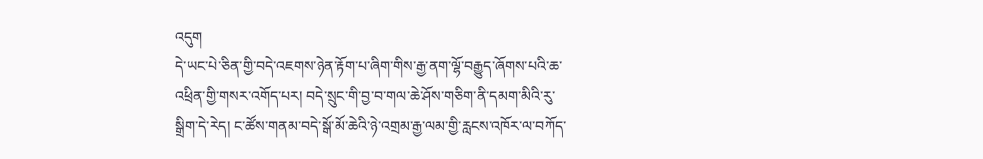འདུག
དེ་ཡང་པེ་ཅིན་གྱི་བདེ་འཇགས་ཉེན་རྟོག་པ་ཞིག་གིས་རྒྱ་ནག་ལྷོ་བརྒྱུད་ཞོགས་པའི་ཆ་འཕྲིན་གྱི་གསར་འགོད་པར། བདེ་སྲུང་གི་བྱ་བ་གལ་ཆེ་ཤོས་གཅིག་ནི་དམག་མིའི་རུ་སྒྲིག་དེ་རེད། ང་ཚོས་གནམ་བདེ་སྒོ་མོ་ཆེའི་ཉེ་འགྲམ་རྒྱ་ལམ་གྱི་རླངས་འཁོར་ལ་བཀོད་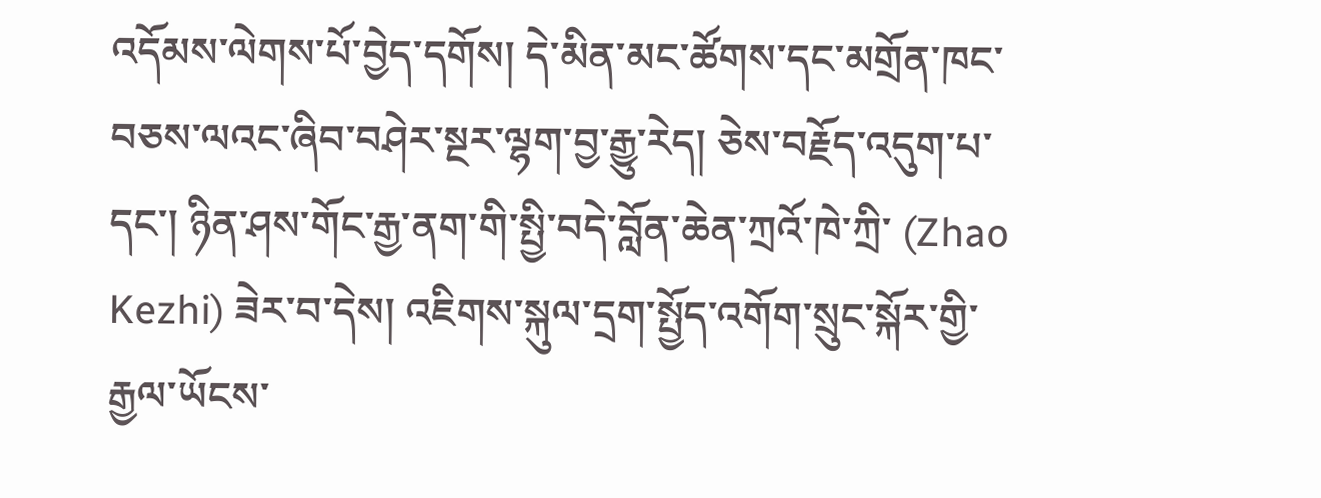འདོམས་ལེགས་པོ་བྱེད་དགོས། དེ་མིན་མང་ཚོགས་དང་མགྲོན་ཁང་བཅས་ལའང་ཞིབ་བཤེར་སྔར་ལྷག་བྱ་རྒྱུ་རེད། ཅེས་བརྗོད་འདུག་པ་དང་། ཉིན་ཤས་གོང་རྒྱ་ནག་གི་སྤྱི་བདེ་བློན་ཆེན་ཀྲའོ་ཁེ་ཀྲི་ (Zhao Kezhi) ཟེར་བ་དེས། འཇིགས་སྐུལ་དྲག་སྤྱོད་འགོག་སྲུང་སྐོར་གྱི་རྒྱལ་ཡོངས་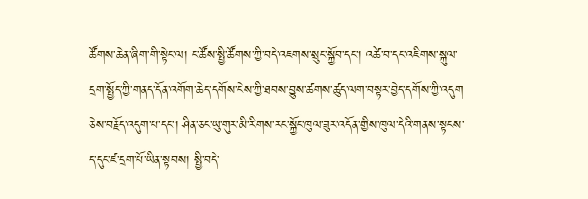ཚོགས་ཆེན་ཞིག་གི་སྟེང་ལ། ང་ཚོས་སྤྱི་ཚོགས་ཀྱི་བདེ་འཇགས་སྲུང་སྐྱོབ་དང་། འཚེ་བ་དང་འཇིགས་སྐུལ་དྲག་སྤྱོད་ཀྱི་གནད་དོན་འགོག་ཆེད་དགོས་ངེས་ཀྱི་ཐབས་བྱུས་ཚགས་ཚུད་ལག་བསྟར་བྱེད་དགོས་ཀྱི་འདུག ཅེས་བརྗོད་འདུག་པ་དང་། ཤིན་ཅང་ཡུ་གུར་མི་རིགས་རང་སྐྱོང་ཁུལ་ཟུར་འདོན་གྱིས་ཁུལ་དེའི་གནས་སྟངས་ད་དུང་ཛ་དྲག་པོ་ཡིན་སྟབས། སྤྱི་བདེ་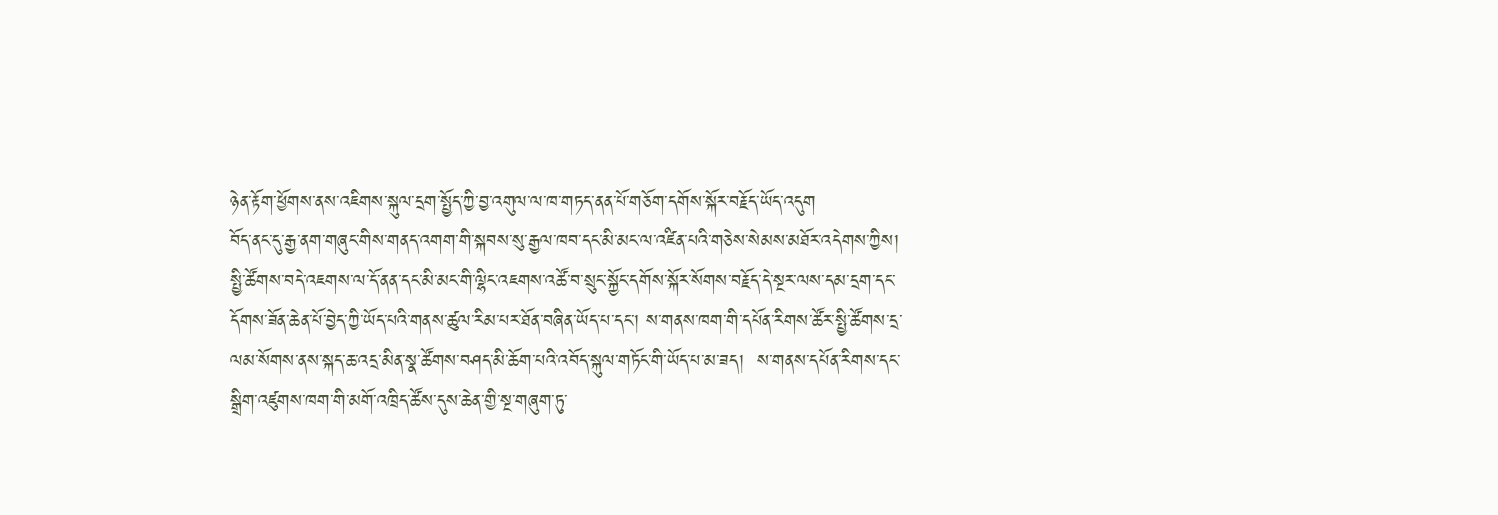ཉེན་རྟོག་ཕྱོགས་ནས་འཇིགས་སྐུལ་དྲག་སྤྱོད་ཀྱི་བྱ་འགུལ་ལ་ཁ་གཏད་ནན་པོ་གཅོག་དགོས་སྐོར་བརྗོད་ཡོད་འདུག
བོད་ནང་དུ་རྒྱ་ནག་གཞུང་གིས་གནད་འགག་གི་སྐབས་སུ་རྒྱལ་ཁབ་དང་མི་མང་ལ་འཛིན་པའི་གཅེས་སེམས་མཐོར་འདེགས་ཀྱིས། སྤྱི་ཚོགས་བདེ་འཇགས་ལ་དོ་ནན་དང་མི་མང་གི་ལྷིང་འཇགས་འཚོ་བ་སྲུང་སྐྱོང་དགོས་སྐོར་སོགས་བརྗོད་དེ་སྔར་ལས་དམ་དྲག་དང་དོགས་ཟོན་ཆེན་པོ་བྱེད་ཀྱི་ཡོད་པའི་གནས་ཚུལ་རིམ་པར་ཐོན་བཞིན་ཡོད་པ་དང་། ས་གནས་ཁག་གི་དཔོན་རིགས་ཚོར་སྤྱི་ཚོགས་དྲ་ལམ་སོགས་ནས་སྐད་ཆ་འདྲ་མིན་སྣ་ཚོགས་བཤད་མི་ཆོག་པའི་འབོད་སྐུལ་གཏོང་གི་ཡོད་པ་མ་ཟད།  ས་གནས་དཔོན་རིགས་དང་སྒྲིག་འཛུགས་ཁག་གི་མགོ་འཁྲིད་ཚོས་དུས་ཆེན་གྱི་སྔ་གཞུག་ཏུ་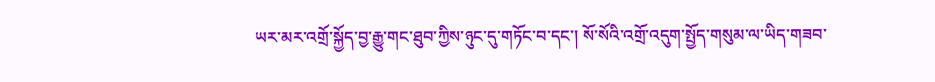ཡར་མར་འགྲོ་སྐྱོད་བྱ་རྒྱུ་གང་ཐུབ་ཀྱིས་ཉུང་དུ་གཏོང་བ་དང་། སོ་སོའི་འགྲོ་འདུག་སྤྱོད་གསུམ་ལ་ཡིད་གཟབ་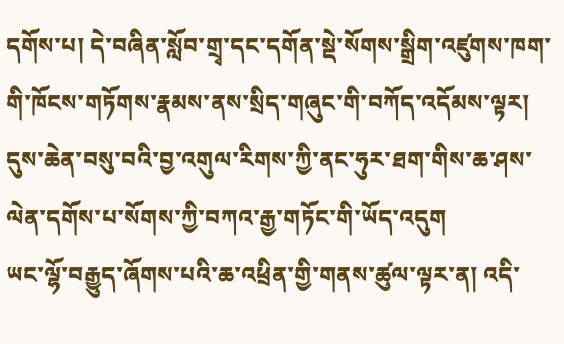དགོས་པ། དེ་བཞིན་སློབ་གྲྭ་དང་དགོན་སྡེ་སོགས་སྒྲིག་འཛུགས་ཁག་གི་ཁོངས་གཏོགས་རྣམས་ནས་སྲིད་གཞུང་གི་བཀོད་འདོམས་ལྟར། དུས་ཆེན་བསུ་བའི་བྱ་འགུལ་རིགས་ཀྱི་ནང་ཧུར་ཐག་གིས་ཆ་ཤས་ལེན་དགོས་པ་སོགས་ཀྱི་བཀའ་རྒྱ་གཏོང་གི་ཡོད་འདུག
ཡང་ལྷོ་བརྒྱུད་ཞོགས་པའི་ཆ་འཕྲིན་གྱི་གནས་ཚུལ་ལྟར་ན། འདི་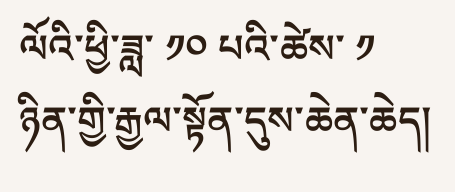ལོའི་ཕྱི་ཟླ་ ༡༠ པའི་ཚེས་ ༡ ཉིན་གྱི་རྒྱལ་སྟོན་དུས་ཆེན་ཆེད།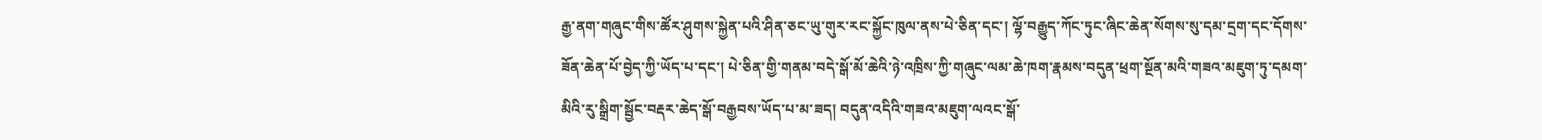རྒྱ་ནག་གཞུང་གིས་ཚོར་ཤུགས་སྐྱེན་པའི་ཤིན་ཅང་ཡུ་གུར་རང་སྐྱོང་ཁུལ་ནས་པེ་ཅིན་དང་། ལྷོ་བརྒྱུད་ཀོང་ཏུང་ཞིང་ཆེན་སོགས་སུ་དམ་དྲག་དང་དོགས་ཟོན་ཆེན་པོ་བྱེད་ཀྱི་ཡོད་པ་དང་། པེ་ཅིན་གྱི་གནམ་བདེ་སྒོ་མོ་ཆེའི་ཉེ་འཁྲིས་ཀྱི་གཞུང་ལམ་ཆེ་ཁག་རྣམས་བདུན་ཕྲག་སྔོན་མའི་གཟའ་མཇུག་ཏུ་དམག་མིའི་རུ་སྒྲིག་སྦྱོང་བརྡར་ཆེད་སྒོ་བརྒྱབས་ཡོད་པ་མ་ཟད། བདུན་འདིའི་གཟའ་མཇུག་ལའང་སྒོ་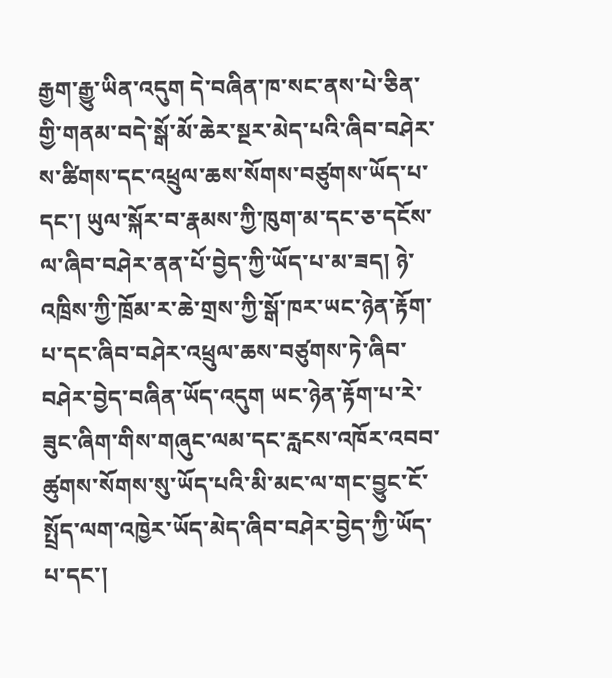རྒྱག་རྒྱུ་ཡིན་འདུག དེ་བཞིན་ཁ་སང་ནས་པེ་ཅིན་གྱི་གནམ་བདེ་སྒོ་མོ་ཆེར་སྔར་མེད་པའི་ཞིབ་བཤེར་ས་ཚིགས་དང་འཕྲུལ་ཆས་སོགས་བཙུགས་ཡོད་པ་དང་། ཡུལ་སྐོར་བ་རྣམས་ཀྱི་ཁུག་མ་དང་ཅ་དངོས་ལ་ཞིབ་བཤེར་ནན་པོ་བྱེད་ཀྱི་ཡོད་པ་མ་ཟད། ཉེ་འཁྲིས་ཀྱི་ཁྲོམ་ར་ཆེ་གྲས་ཀྱི་སྒོ་ཁར་ཡང་ཉེན་རྟོག་པ་དང་ཞིབ་བཤེར་འཕྲུལ་ཆས་བཙུགས་ཏེ་ཞིབ་བཤེར་བྱེད་བཞིན་ཡོད་འདུག ཡང་ཉེན་རྟོག་པ་རེ་ཟུང་ཞིག་གིས་གཞུང་ལམ་དང་རླངས་འཁོར་འབབ་ཚུགས་སོགས་སུ་ཡོད་པའི་མི་མང་ལ་གང་བྱུང་ངོ་སྤྲོད་ལག་འཁྱེར་ཡོད་མེད་ཞིབ་བཤེར་བྱེད་ཀྱི་ཡོད་པ་དང་།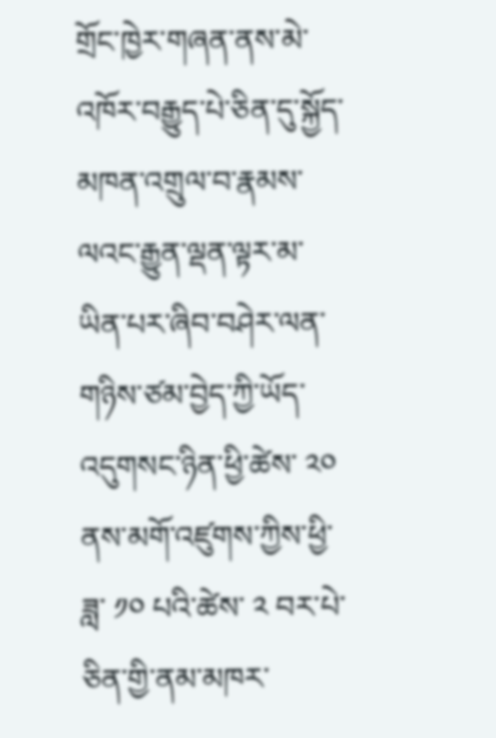གྲོང་ཁྱེར་གཞན་ནས་མེ་འཁོར་བརྒྱུད་པེ་ཅིན་དུ་སྐྱོད་མཁན་འགྲུལ་བ་རྣམས་ལའང་རྒྱུན་ལྡན་ལྟར་མ་ཡིན་པར་ཞིབ་བཤེར་ལན་གཉིས་ཙམ་བྱེད་ཀྱི་ཡོད་འདུགསང་ཉིན་ཕྱི་ཚེས་ ༢༠ ནས་མགོ་འཛུགས་ཀྱིས་ཕྱི་ཟླ་ ༡༠ པའི་ཚེས་ ༢ བར་པེ་ཅིན་གྱི་ནམ་མཁར་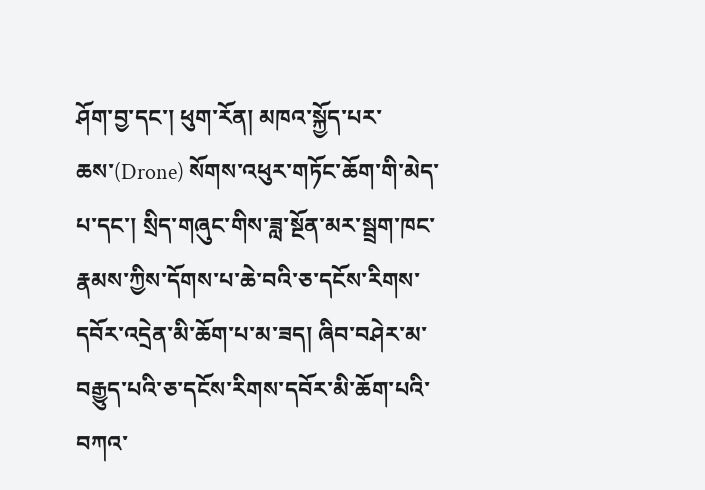ཤོག་བྱ་དང་། ཕུག་རོན། མཁའ་སྐྱོད་པར་ཆས་(Drone) སོགས་འཕུར་གཏོང་ཆོག་གི་མེད་པ་དང་། སྲིད་གཞུང་གིས་ཟླ་སྔོན་མར་སྦྲག་ཁང་རྣམས་ཀྱིས་དོགས་པ་ཆེ་བའི་ཅ་དངོས་རིགས་དབོར་འདྲེན་མི་ཆོག་པ་མ་ཟད། ཞིབ་བཤེར་མ་བརྒྱུད་པའི་ཅ་དངོས་རིགས་དབོར་མི་ཆོག་པའི་བཀའ་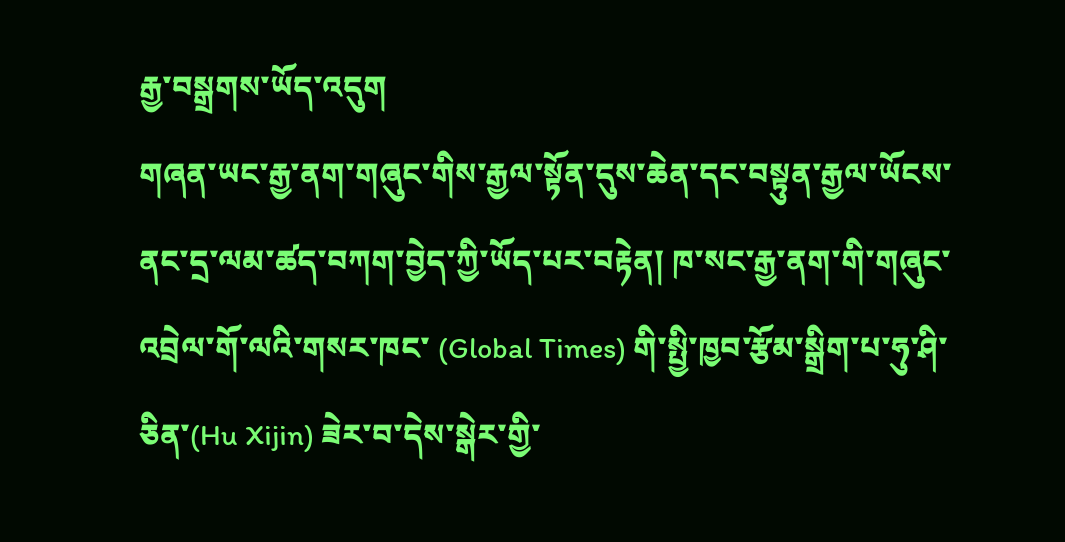རྒྱ་བསྒྲགས་ཡོད་འདུག
གཞན་ཡང་རྒྱ་ནག་གཞུང་གིས་རྒྱལ་སྟོན་དུས་ཆེན་དང་བསྟུན་རྒྱལ་ཡོངས་ནང་དྲ་ལམ་ཚད་བཀག་བྱེད་ཀྱི་ཡོད་པར་བརྟེན། ཁ་སང་རྒྱ་ནག་གི་གཞུང་འབྲེལ་གོ་ལའི་གསར་ཁང་ (Global Times) གི་སྤྱི་ཁྱབ་རྩོམ་སྒྲིག་པ་ཧུ་ཤི་ཅིན་(Hu Xijin) ཟེར་བ་དེས་སྒེར་གྱི་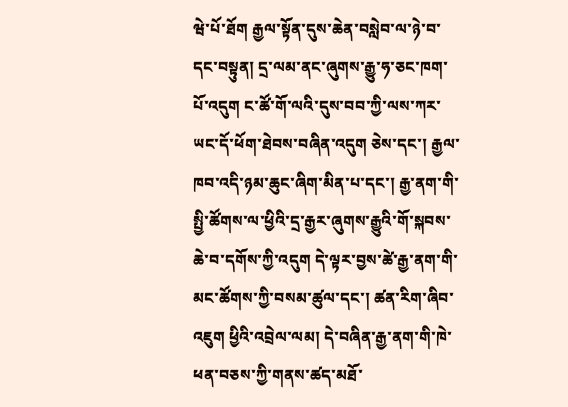ཝེ་པོ་ཐོག རྒྱལ་སྟོན་དུས་ཆེན་བསླེབ་ལ་ཉེ་བ་དང་བསྟུན། དྲ་ལམ་ནང་ཞུགས་རྒྱུ་ཧ་ཅང་ཁག་པོ་འདུག ང་ཚོ་གོ་ལའི་དུས་བབ་ཀྱི་ལས་ཀར་ཡང་དོ་ཕོག་ཐེབས་བཞིན་འདུག ཅེས་དང་། རྒྱལ་ཁབ་འདི་ཉམ་ཆུང་ཞིག་མིན་པ་དང་། རྒྱ་ནག་གི་སྤྱི་ཚོགས་ལ་ཕྱིའི་དྲ་རྒྱར་ཞུགས་རྒྱུའི་གོ་སྐབས་ཆེ་བ་དགོས་ཀྱི་འདུག དེ་ལྟར་བྱས་ཚེ་རྒྱ་ནག་གི་མང་ཚོགས་ཀྱི་བསམ་ཚུལ་དང་། ཚན་རིག་ཞིབ་འཇུག ཕྱིའི་འབྲེལ་ལམ། དེ་བཞིན་རྒྱ་ནག་གི་ཁེ་ཕན་བཅས་ཀྱི་གནས་ཚད་མཐོ་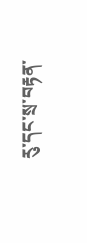རུ་དང་སྲ་བརྟན་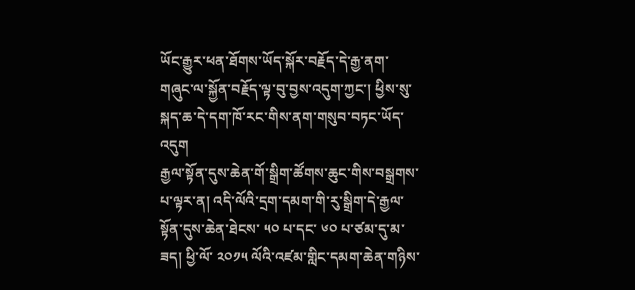ཡོང་རྒྱུར་ཕན་ཐོགས་ཡོད་སྐོར་བརྗོད་དེ་རྒྱ་ནག་གཞུང་ལ་སྐྱོན་བརྗོད་ལྟ་བུ་བྱས་འདུག་ཀྱང་། ཕྱིས་སུ་སྐད་ཆ་དེ་དག་ཁོ་རང་གིས་ནག་གསུབ་བཏང་ཡོད་འདུག
རྒྱལ་སྟོན་དུས་ཆེན་གོ་སྒྲིག་ཚོགས་ཆུང་གིས་བསྒྲགས་པ་ལྟར་ན། འདི་ལོའི་དྲག་དམག་གི་རུ་སྒྲིག་དེ་རྒྱལ་སྟོན་དུས་ཆེན་ཐེངས་ ༥༠ པ་དང་ ༦༠ པ་ཙམ་དུ་མ་ཟད། ཕྱི་ལོ་ ༢༠༡༥ ལོའི་འཛམ་གླིང་དམག་ཆེན་གཉིས་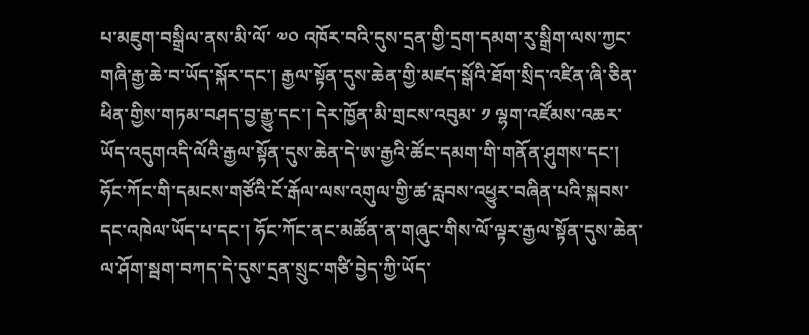པ་མཇུག་བསྒྲིལ་ནས་མི་ལོ་ ༧༠ འཁོར་བའི་དུས་དྲན་གྱི་དྲག་དམག་རུ་སྒྲིག་ལས་ཀྱང་གཞི་རྒྱ་ཆེ་བ་ཡོད་སྐོར་དང་། རྒྱལ་སྟོན་དུས་ཆེན་གྱི་མཛད་སྒོའི་ཐོག་སྲིད་འཛིན་ཞི་ཅིན་ཕིན་གྱིས་གཏམ་བཤད་བྱ་རྒྱུ་དང་། དེར་ཁྱོན་མི་གྲངས་འབུམ་ ༡ ལྷག་འཛོམས་འཆར་ཡོད་འདུགའདི་ལོའི་རྒྱལ་སྟོན་དུས་ཆེན་དེ་ཨ་རྒྱའི་ཚོང་དམག་གི་གནོན་ཤུགས་དང་། ཧོང་ཀོང་གི་དམངས་གཙོའི་ངོ་རྒོལ་ལས་འགུལ་གྱི་ཚ་རླབས་འཕྱུར་བཞིན་པའི་སྐབས་དང་འཁེལ་ཡོད་པ་དང་། ཧོང་ཀོང་ནང་མཚོན་ན་གཞུང་གིས་ལོ་ལྟར་རྒྱལ་སྟོན་དུས་ཆེན་ལ་ཤོག་སྦག་བཀད་དེ་དུས་དྲན་སྲུང་གཙི་བྱེད་ཀྱི་ཡོད་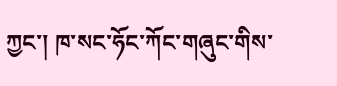ཀྱང་། ཁ་སང་ཧོང་ཀོང་གཞུང་གིས་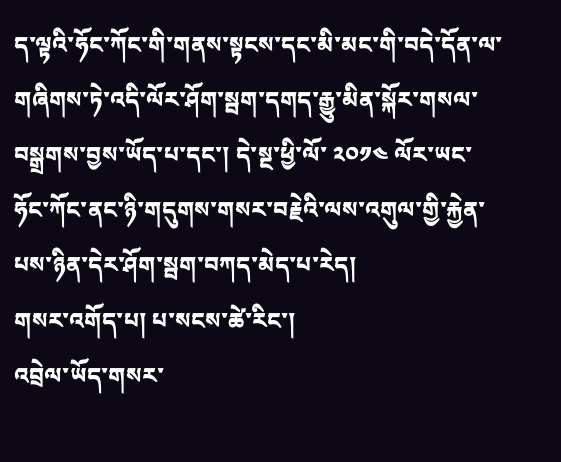ད་ལྟའི་ཧོང་ཀོང་གི་གནས་སྟངས་དང་མི་མང་གི་བདེ་དོན་ལ་གཞིགས་ཏེ་འདི་ལོར་ཤོག་སྦག་དགད་རྒྱུ་མིན་སྐོར་གསལ་བསྒྲགས་བྱས་ཡོད་པ་དང་། དེ་སྔ་ཕྱི་ལོ་ ༢༠༡༤ ལོར་ཡང་ཧོང་ཀོང་ནང་ཉི་གདུགས་གསར་བརྗེའི་ལས་འགུལ་གྱི་རྐྱེན་པས་ཉིན་དེར་ཤོག་སྦག་བཀད་མེད་པ་རེད།
གསར་འགོད་པ། པ་སངས་ཚེ་རིང་།
འབྲེལ་ཡོད་གསར་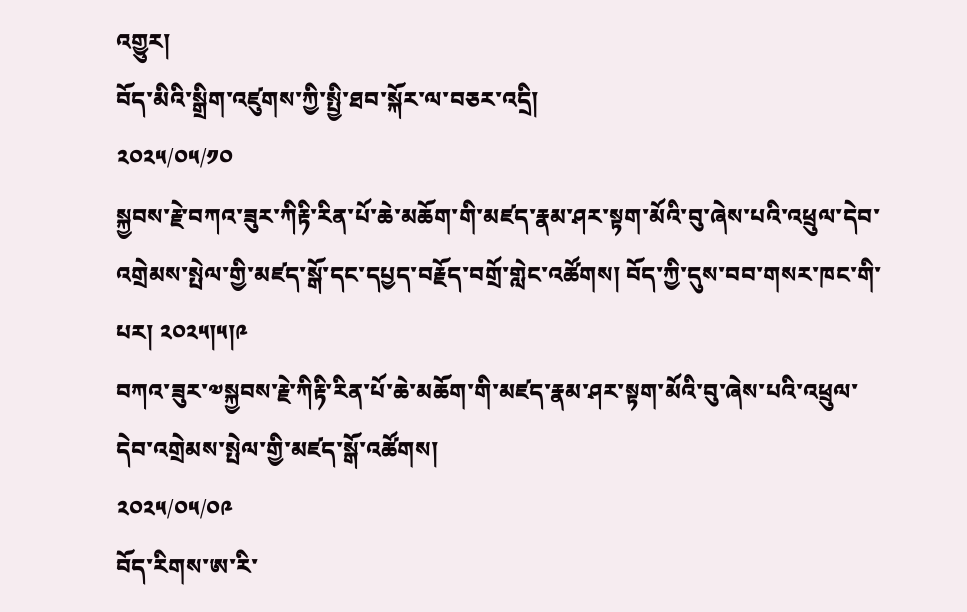འགྱུར།
བོད་མིའི་སྒྲིག་འཛུགས་ཀྱི་སྤྱི་ཐབ་སྐོར་ལ་བཅར་འདྲི།
༢༠༢༥/༠༥/༡༠
སྐྱབས་རྗེ་བཀའ་ཟུར་ཀིརྟི་རིན་པོ་ཆེ་མཆོག་གི་མཛད་རྣམ་ཤར་སྟག་མོའི་བུ་ཞེས་པའི་འཕྲུལ་དེབ་འགྲེམས་སྤེལ་གྱི་མཛད་སྒོ་དང་དཔྱད་བརྗོད་བགྲོ་གླེང་འཚོགས། བོད་ཀྱི་དུས་བབ་གསར་ཁང་གི་པར། ༢༠༢༥།༥།༩
བཀའ་ཟུར་༧སྐྱབས་རྗེ་ཀིརྟི་རིན་པོ་ཆེ་མཆོག་གི་མཛད་རྣམ་ཤར་སྟག་མོའི་བུ་ཞེས་པའི་འཕྲུལ་དེབ་འགྲེམས་སྤེལ་གྱི་མཛད་སྒོ་འཚོགས།
༢༠༢༥/༠༥/༠༩
བོད་རིགས་ཨ་རི་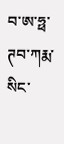བ་ཨ་ཧྥ་ཊབ་ཀརྨ་སིང་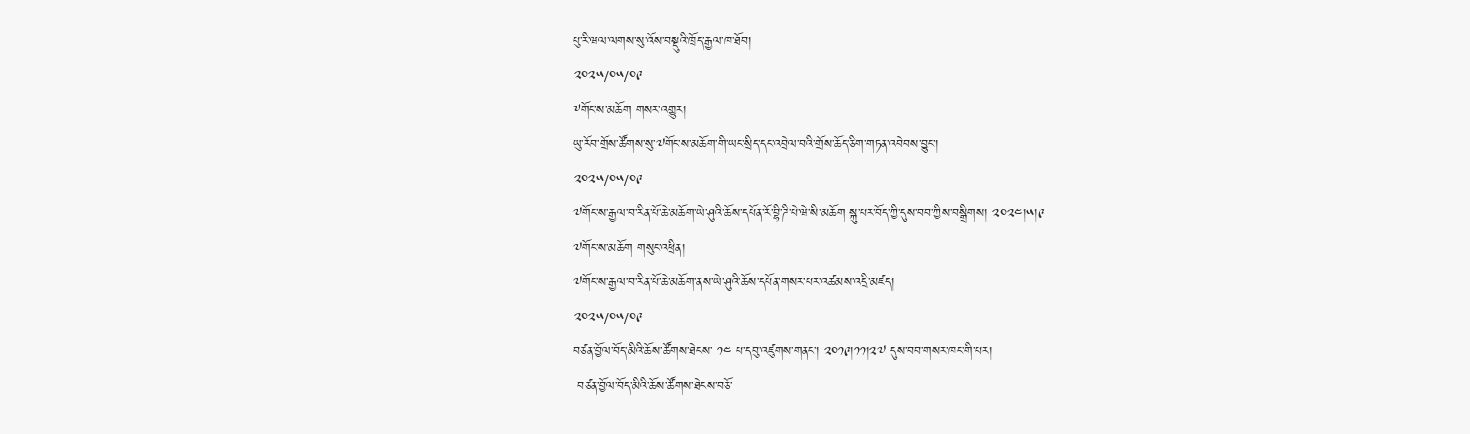པུ་རི་ཝལ་ལགས་སུ་འོས་བསྡུའི་ཁྲོད་རྒྱལ་ཁ་ཐོབ།
༢༠༢༥/༠༥/༠༩
༸གོང་ས་མཆོག གསར་འགྱུར།
ཡུ་རོབ་གྲོས་ཚོགས་སུ་༧གོང་ས་མཆོག་གི་ཡང་སྲིད་དང་འབྲེལ་བའི་གྲོས་ཆོད་ཅིག་གཏན་འབེབས་བྱུང་།
༢༠༢༥/༠༥/༠༩
༧གོང་ས་རྒྱལ་བ་རིན་པོ་ཆེ་མཆོག་ཡེ་ཤུའི་ཆོས་དཔོན་རོ་བྷི་ཌི་པེ་ཝེ་སི་མཆོག སྐུ་པར་བོད་ཀྱི་དུས་བབ་ཀྱིས་བསྒྲིགས། ༢༠༢༤།༥།༩
༧གོང་ས་མཆོག གསུང་འཕྲིན།
༧གོང་ས་རྒྱལ་བ་རིན་པོ་ཆེ་མཆོག་ནས་ཡེ་ཤུའི་ཆོས་དཔོན་གསར་པར་འཚམས་འདྲི་མཛད།
༢༠༢༥/༠༥/༠༩
བཙན་བྱོལ་བོད་མིའི་ཆོས་ཚོགས་ཐེངས་ ༡༤ པ་དབུ་འཛུགས་གནང་། ༢༠༡༩།༡༡།༢༧ དུས་བབ་གསར་ཁང་གི་པར།
 བཙན་བྱོལ་བོད་མིའི་ཆོས་ཚོགས་ཐེངས་བཅོ་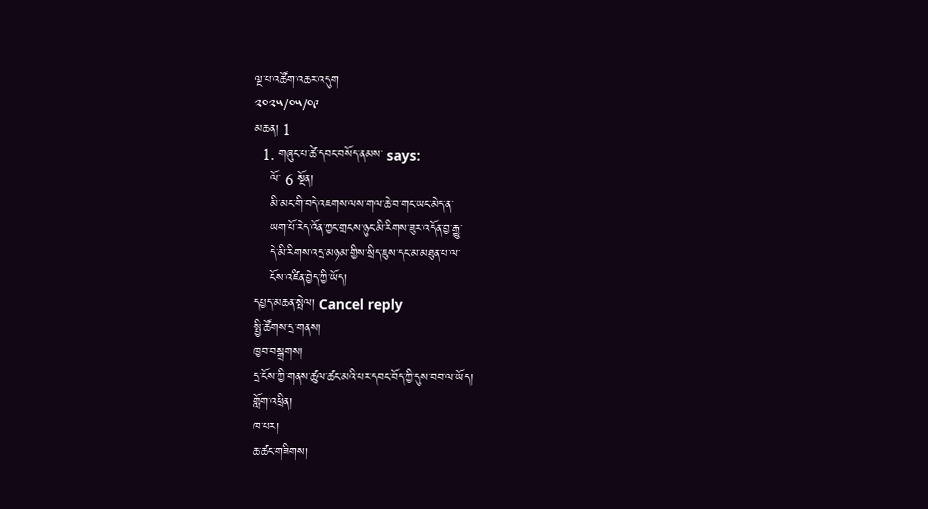ལྔ་པ་འཚོག་འཆར་འདུག
༢༠༢༥/༠༥/༠༩
མཆན། 1
  1. གཞུང་པ་ཚེ་དབང་བསོད་ནམས་ says:
    ལོ་ 6 སྔོན།
    མི་མང་གི་བདེ་འཇགས་ལས་གལ་ཆེ་བ་གང་ཡང་མེད་ན་
    ཡག་པོ་རེད་འོན་ཀྱང་གྲངས་ཉུང་མི་རིགས་ཟུར་འདོན་བྱ་རྒྱུ་
    དེ་མི་རིགས་འདྲ་མཉམ་གྱིས་སྲིད་ཇུས་དང་མ་མཐུན་པ་ལ་
    ངོས་འཛིན་བྱེད་ཀྱི་ཡོད།
དཔྱད་མཆན་སྤེལ། Cancel reply
སྤྱི་ཚོགས་དྲ་གནས།
ཁྱབ་བསྒྲགས།
དྲ་ངོས་ཀྱི་གནས་ཚུལ་ཚང་མའི་པར་དབང་བོད་ཀྱི་དུས་བབ་ལ་ཡོད།
གློག་འཕྲིན།
ཁ་པར།
ཆ་ཚང་གཟིགས།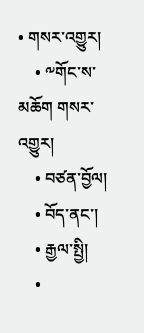• གསར་འགྱུར།
    • ༸གོང་ས་མཆོག གསར་འགྱུར།
    • བཙན་བྱོལ།
    • བོད་ནང་།
    • རྒྱལ་སྤྱི།
    •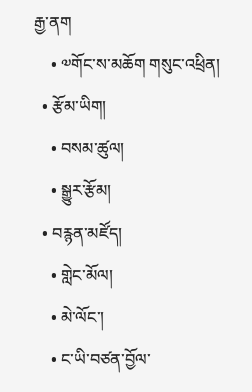རྒྱ་ནག
    • ༧གོང་ས་མཆོག གསུང་འཕྲིན།
  • རྩོམ་ཡིག།
    • བསམ་ཚུལ།
    • སྒྱུར་རྩོམ།
  • བརྙན་མཛོད།
    • གླེང་མོལ།
    • མེ་ལོང་།
    • ང་ཡི་བཙན་བྱོལ་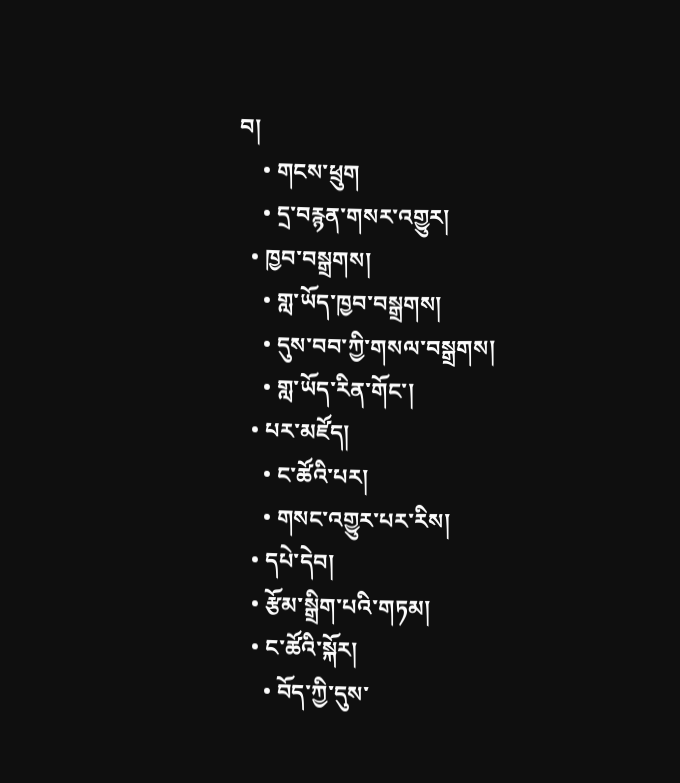བ།
    • གངས་ཕྲུག
    • དྲ་བརྙན་གསར་འགྱུར།
  • ཁྱབ་བསྒྲགས།
    • གླ་ཡོད་ཁྱབ་བསྒྲགས།
    • དུས་བབ་ཀྱི་གསལ་བསྒྲགས།
    • གླ་ཡོད་རིན་གོང་།
  • པར་མཛོད།
    • ང་ཚོའི་པར།
    • གསང་འགྱུར་པར་རིས།
  • དཔེ་དེབ།
  • རྩོམ་སྒྲིག་པའི་གཏམ།
  • ང་ཚོའི་སྐོར།
    • བོད་ཀྱི་དུས་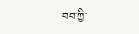བབ་ཀྱི་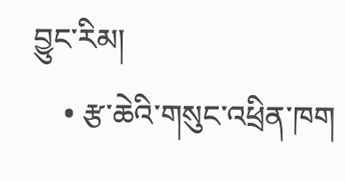བྱུང་རིམ།
    • རྩ་ཆེའི་གསུང་འཕྲིན་ཁག